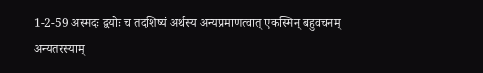1-2-59 अस्मदः द्वयोः च तदशिष्यं अर्थस्य अन्यप्रमाणत्वात् एकस्मिन् बहुवचनम् अन्यतरस्याम्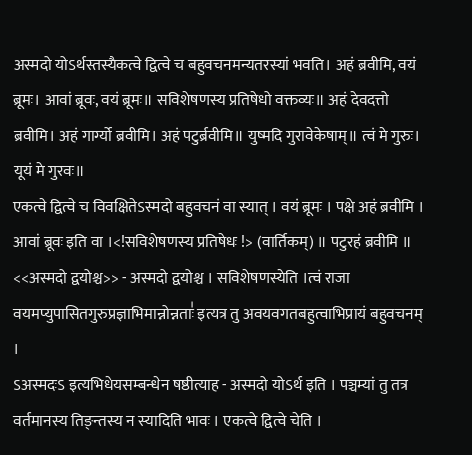अस्मदो योऽर्थस्तस्यैकत्वे द्वित्वे च बहुवचनमन्यतरस्यां भवति। अहं ब्रवीमि, वयं ब्रूमः। आवां ब्रूवः, वयं ब्रूमः॥ सविशेषणस्य प्रतिषेधो वक्तव्यः॥ अहं देवदत्तो ब्रवीमि। अहं गार्ग्यो ब्रवीमि। अहं पटुर्ब्रवीमि॥ युष्मदि गुरावेकेषाम्॥ त्वं मे गुरुः। यूयं मे गुरवः॥
एकत्वे द्वित्वे च विवक्षितेऽस्मदो बहुवचनं वा स्यात् । वयं ब्रूमः । पक्षे अहं ब्रवीमि । आवां ब्रूवः इति वा ।<!सविशेषणस्य प्रतिषेधः !> (वार्तिकम्) ॥ पटुरहं ब्रवीमि ॥
<<अस्मदो द्वयोश्च>> - अस्मदो द्वयोश्च । सविशेषणस्येति ।त्वं राजा वयमप्युपासितगुरुप्रज्ञाभिमान्नोन्नताः॑ इत्यत्र तु अवयवगतबहुत्वाभिप्रायं बहुवचनम् ।
ऽअस्मदःऽ इत्यभिधेयसम्बन्धेन षष्ठीत्याह - अस्मदो योऽर्थ इति । पञ्चम्यां तु तत्र वर्तमानस्य तिङ्न्तस्य न स्यादिति भावः । एकत्वे द्वित्वे चेति ।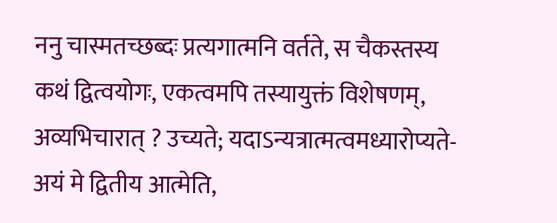ननु चास्मतच्छब्दः प्रत्यगात्मनि वर्तते, स चैकस्तस्य कथं द्वित्वयोगः, एकत्वमपि तस्यायुक्तं विशेषणम्, अव्यभिचारात् ? उच्यते; यदाऽन्यत्रात्मत्वमध्यारोप्यते-अयं मे द्वितीय आत्मेति,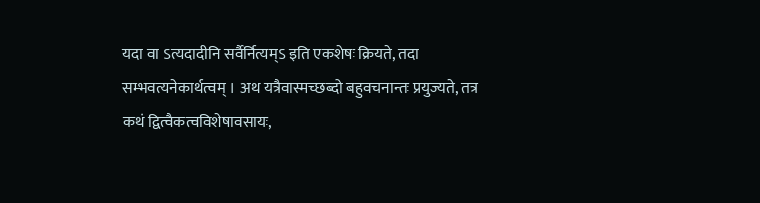यदा वा ऽत्यदादीनि सर्वैर्नित्यम्ऽ इति एकशेषः क्रियते, तदा सम्भवत्यनेकार्थत्वम् । अथ यत्रैवास्मच्छब्दो बहुवचनान्तः प्रयुज्यते, तत्र कथं द्वित्वैकत्वविशेषावसायः,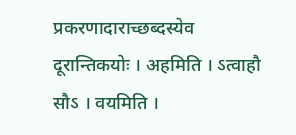प्रकरणादाराच्छब्दस्येव दूरान्तिकयोः । अहमिति । ऽत्वाहौ सौऽ । वयमिति ।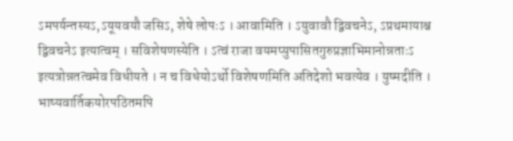ऽमपर्यन्तस्यऽ,ऽयूयवयौ जसिऽ, शेषे लोपःऽ । आवामिति । ऽयुवावौ द्विवचनेऽ, ऽप्रथमायाश्च द्विवचनेऽ इत्यात्वम् । सविशेषणस्येति । ऽत्वं राजा वयमप्युपासितगुरुप्रज्ञाभिमानोन्नताःऽ इत्यत्रोन्नतत्वमेव विधीयते । न च विधेयोऽर्थो विशेषणमिति अतिदेशो भवत्येव । युष्मदीति । भाष्यवार्तिकयोरपठितमपि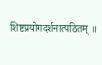शिष्टप्रयोगदर्शनात्पठितम् ॥